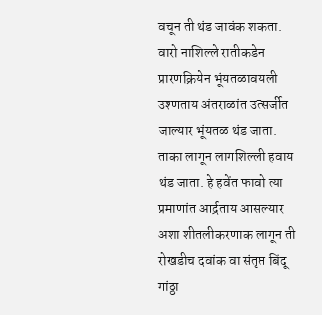वचून ती थंड जावंक शकता. वारो नाशिल्ले रातीकडेन प्रारणक्रियेन भूंयतळावयली उश्णताय अंतराळांत उत्सर्जीत जाल्यार भूंयतळ थंड जाता. ताका लागून लागशिल्ली हवाय थंड जाता. हे हवेंत फावो त्या प्रमाणांत आर्द्रताय आसल्यार अशा शीतलीकरणाक लागून ती रोखडीच दवांक वा संतृप्त बिंदू गांठ्ठा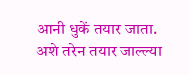आनी धुकें तयार जाता. अशे तरेन तयार जाल्ल्या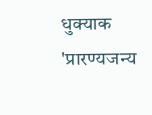धुक्याक 'प्रारण्यजन्य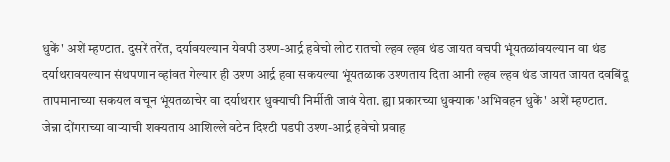धुकें' अशें म्हण्टात. दुसरें तरेंत, दर्यावयल्यान येवपी उश्ण-आर्द्र हवेचो लोट रातचो ल्हव ल्हव थंड जायत वचपी भूंयतळांवयल्यान वा थंड दर्याथरावयल्यान संथपणान व्हांवत गेल्यार ही उश्ण आर्द्र हवा सकयल्या भूंयतळाक उश्णताय दिता आनी ल्हव ल्हव थंड जायत जायत दवबिंदू तापमानाच्या सकयल वचून भूंयतळाचेर वा दर्याथरार धुक्याची निर्मीती जावं येता. ह्या प्रकारच्या धुक्याक 'अभिवहन धुकें' अशें म्हण्टात.
जेन्ना दोंगराच्या वाऱ्याची शक्यताय आशिल्ले वटेन दिश्टी पडपी उश्ण-आर्द्र हवेचो प्रवाह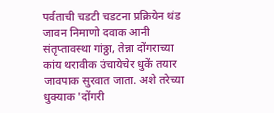पर्वताची चडटी चडटना प्रक्रियेन थंड जावन निमाणो दवाक आनी संतृप्तावस्था गांठ्ठा, तेन्ना दोंगराच्या कांय थरावीक उंचायेचेर धुकें तयार जावपाक सुरवात जाता. अशे तरेच्या धुक्याक 'दोंगरी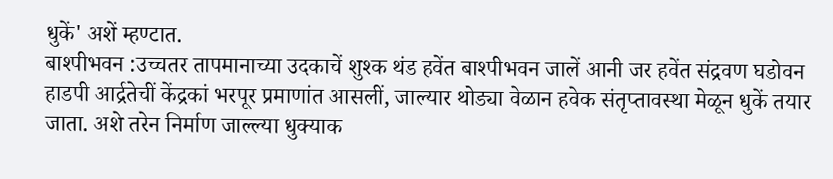धुकें' अशें म्हण्टात.
बाश्पीभवन :उच्चतर तापमानाच्या उदकाचें शुश्क थंड हवेंत बाश्पीभवन जालें आनी जर हवेंत संद्रवण घडोवन हाडपी आर्द्रतेचीं केंद्रकां भरपूर प्रमाणांत आसलीं, जाल्यार थोड्या वेळान हवेक संतृप्तावस्था मेळून धुकें तयार जाता. अशे तरेन निर्माण जाल्ल्या धुक्याक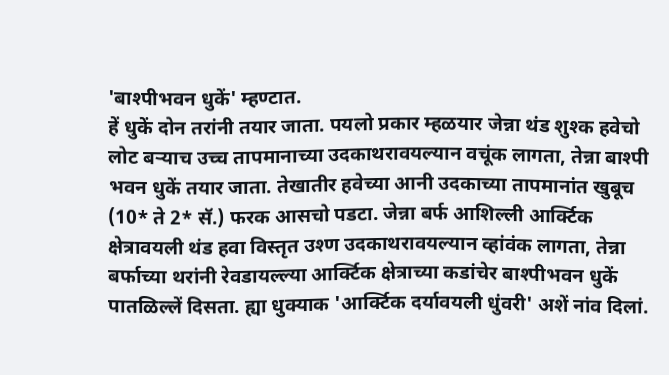'बाश्पीभवन धुकें' म्हण्टात.
हें धुकें दोन तरांनी तयार जाता. पयलो प्रकार म्हळयार जेन्ना थंड शुश्क हवेचो लोट बऱ्याच उच्च तापमानाच्या उदकाथरावयल्यान वचूंक लागता, तेन्ना बाश्पी भवन धुकें तयार जाता. तेखातीर हवेच्या आनी उदकाच्या तापमानांत खुबूच (10* ते 2* सॅ.) फरक आसचो पडटा. जेन्ना बर्फ आशिल्ली आर्क्टिक क्षेत्रावयली थंड हवा विस्तृत उश्ण उदकाथरावयल्यान व्हांवंक लागता, तेन्ना बर्फाच्या थरांनी रेवडायल्ल्या आर्क्टिक क्षेत्राच्या कडांचेर बाश्पीभवन धुकें पातळिल्लें दिसता. ह्या धुक्याक 'आर्क्टिक दर्यावयली धुंवरी' अशें नांव दिलां.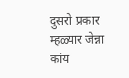दुसरो प्रकार म्हळ्यार जेन्ना कांय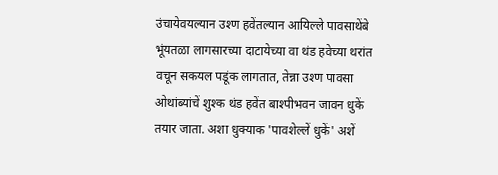उंचायेवयल्यान उश्ण हवेंतल्यान आयिल्ले पावसाथेंबे भूंयतळा लागसारच्या दाटायेच्या वा थंड हवेच्या थरांत वचून सकयल पडूंक लागतात, तेन्ना उश्ण पावसा ओथांब्यांचें शुश्क थंड हवेंत बाश्पीभवन जावन धुकें तयार जाता. अशा धुक्याक 'पावशेल्लें धुकें' अशें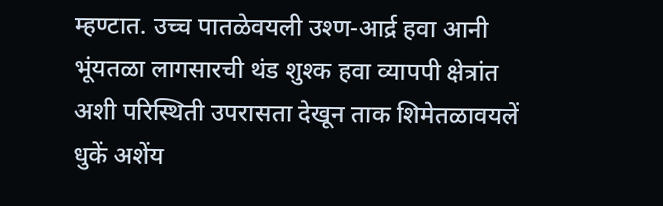म्हण्टात. उच्च पातळेवयली उश्ण-आर्द्र हवा आनी भूंयतळा लागसारची थंड शुश्क हवा व्यापपी क्षेत्रांत अशी परिस्थिती उपरासता देखून ताक शिमेतळावयलें धुकें अशेंय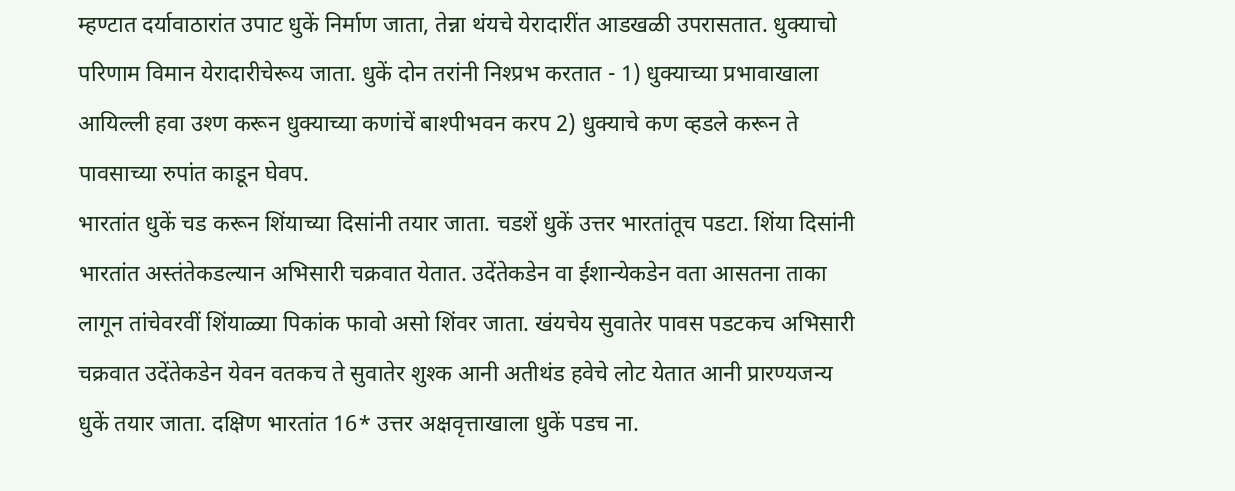म्हण्टात दर्यावाठारांत उपाट धुकें निर्माण जाता, तेन्ना थंयचे येरादारींत आडखळी उपरासतात. धुक्याचो परिणाम विमान येरादारीचेरूय जाता. धुकें दोन तरांनी निश्प्रभ करतात - 1) धुक्याच्या प्रभावाखाला आयिल्ली हवा उश्ण करून धुक्याच्या कणांचें बाश्पीभवन करप 2) धुक्याचे कण व्हडले करून ते पावसाच्या रुपांत काडून घेवप.
भारतांत धुकें चड करून शिंयाच्या दिसांनी तयार जाता. चडशें धुकें उत्तर भारतांतूच पडटा. शिंया दिसांनी भारतांत अस्तंतेकडल्यान अभिसारी चक्रवात येतात. उदेंतेकडेन वा ईशान्येकडेन वता आसतना ताका लागून तांचेवरवीं शिंयाळ्या पिकांक फावो असो शिंवर जाता. खंयचेय सुवातेर पावस पडटकच अभिसारी चक्रवात उदेंतेकडेन येवन वतकच ते सुवातेर शुश्क आनी अतीथंड हवेचे लोट येतात आनी प्रारण्यजन्य धुकें तयार जाता. दक्षिण भारतांत 16* उत्तर अक्षवृत्ताखाला धुकें पडच ना.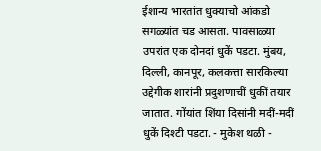ईशान्य भारतांत धुक्याचो आंकडो सगळ्यांत चड आसता. पावसाळ्या उपरांत एक दोनदां धुकें पडटा. मुंबय, दिल्ली, कानपूर, कलकत्ता सारकिल्या उद्देगीक शारांनी प्रदुशणाचीं धुकीं तयार जातात. गोंयांत शिंया दिसांनी मदीं-मदीं धुकें दिश्टी पडटा. - मुकेश थळी -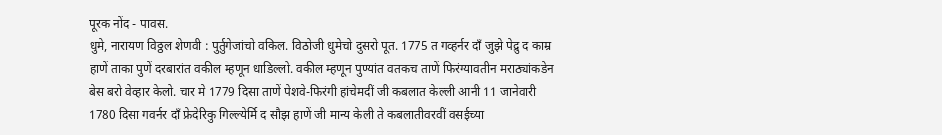पूरक नोंद - पावस.
धुमे, नारायण विठ्ठल शेणवी : पुर्तुगेजांचो वकिल. विठोजी धुमेचो दुसरो पूत. 1775 त गव्हर्नर दाँ जुझे पेद्रु द काम्र हाणें ताका पुणें दरबारांत वकील म्हणून धाडिल्लो. वकील म्हणून पुण्यांत वतकच ताणें फिरंग्यावतीन मराठ्यांकडेन बेस बरो वेव्हार केलो. चार मे 1779 दिसा ताणें पेशवे-फिरंगी हांचेमदीं जी कबलात केल्ली आनी 11 जानेवारी 1780 दिसा गवर्नर दाँ फ्रेदेरिकु गिल्ल्येर्मि द सौझ हाणें जी मान्य केली ते कबलातीवरवीं वसईच्या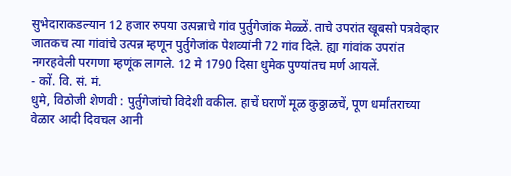सुभेदाराकडल्यान 12 हजार रुपया उत्पन्नाचे गांव पुर्तुगेजांक मेळ्ळें. ताचे उपरांत खूबसो पत्रवेव्हार जातकच त्या गांवांचे उत्पन्न म्हणून पुर्तुगेजांक पेशव्यांनी 72 गांव दिले. ह्या गांवांक उपरांत नगरहवेली परगणा म्हणूंक लागले. 12 मे 1790 दिसा धुमेक पुण्यांतच मर्ण आयलें.
- कों. वि. सं. मं.
धुमे, विठोजी शेणवी : पुर्तुगेजांचो विदेशी वकील. हाचें घराणें मूळ कुठ्ठाळचें, पूण धर्मांतराच्या वेळार आदी दिवचल आनी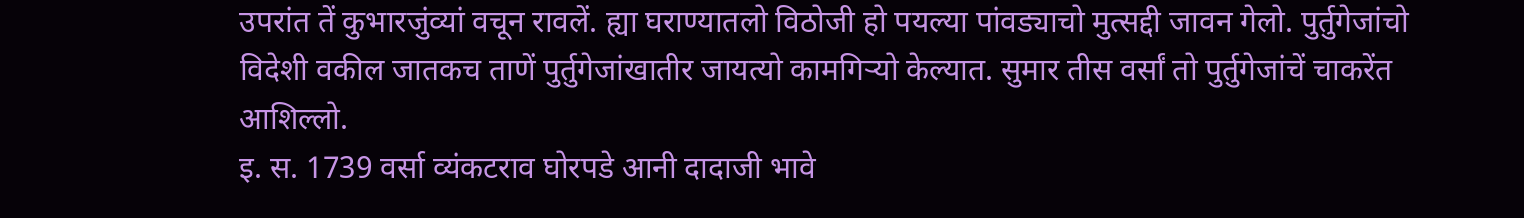उपरांत तें कुभारजुंव्यां वचून रावलें. ह्या घराण्यातलो विठोजी हो पयल्या पांवड्याचो मुत्सद्दी जावन गेलो. पुर्तुगेजांचो विदेशी वकील जातकच ताणें पुर्तुगेजांखातीर जायत्यो कामगिऱ्यो केल्यात. सुमार तीस वर्सां तो पुर्तुगेजांचें चाकरेंत आशिल्लो.
इ. स. 1739 वर्सा व्यंकटराव घोरपडे आनी दादाजी भावे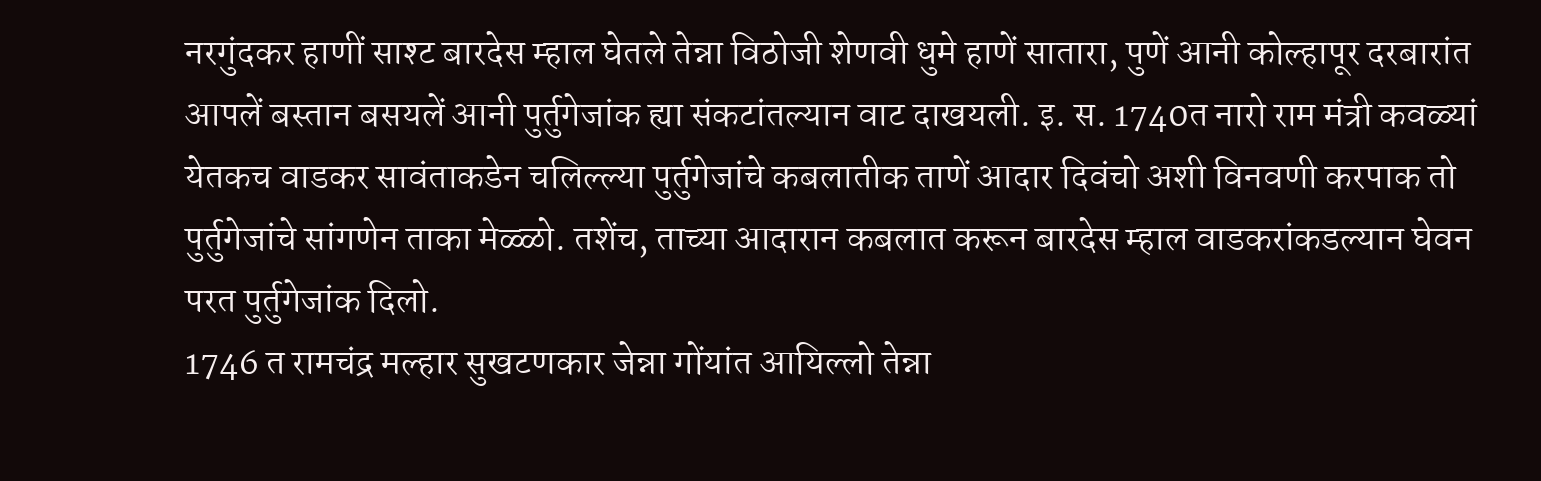नरगुंदकर हाणीं साश्ट बारदेस म्हाल घेतले तेन्ना विठोजी शेणवी धुमे हाणें सातारा, पुणें आनी कोल्हापूर दरबारांत आपलें बस्तान बसयलें आनी पुर्तुगेजांक ह्या संकटांतल्यान वाट दाखयली. इ. स. 1740त नारो राम मंत्री कवळ्यां येतकच वाडकर सावंताकडेन चलिल्ल्या पुर्तुगेजांचे कबलातीक ताणें आदार दिवंचो अशी विनवणी करपाक तो पुर्तुगेजांचे सांगणेन ताका मेळ्ळो. तशेंच, ताच्या आदारान कबलात करून बारदेस म्हाल वाडकरांकडल्यान घेवन परत पुर्तुगेजांक दिलो.
1746 त रामचंद्र मल्हार सुखटणकार जेन्ना गोंयांत आयिल्लो तेन्ना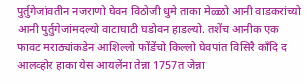पुर्तुगेजांवतीन नजराणो घेवन विठोजी धुमे ताका मेळ्ळो आनी वाडकरांच्यो आनी पुर्तुगेजांमदल्यो वाटाघाटी घडोवन हाडल्यो. तशेंच आनीक एक फावट मराठ्यांकडेन आशिल्लो फोंडेंचो किल्लो घेवपांत विसिरै काँदि द आलव्होर हाका येस आयलेंना तेन्ना 1757त जेन्ना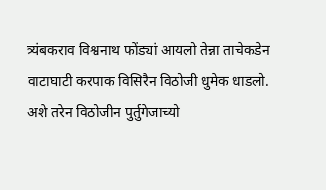त्र्यंबकराव विश्वनाथ फोंड्यां आयलो तेन्ना ताचेकडेन वाटाघाटी करपाक विसिरैन विठोजी धुमेक धाडलो. अशे तरेन विठोजीन पुर्तुगेजाच्यो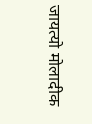जायत्यो मोलादीक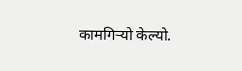कामगिऱ्यो केल्यो.